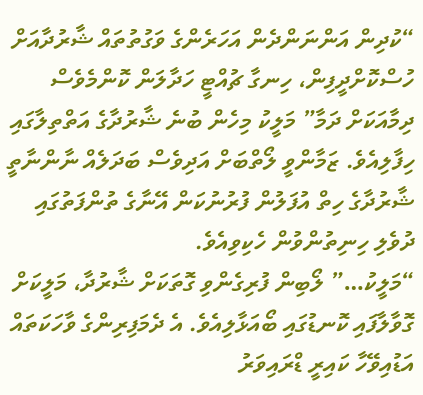“ކުދިން އަންނަންދެން އަހަރެންގެ ވަގުތުތައް ޝާރުދާއަށް ހުސްކޮށްދީފިން، ހިނގާ ޗުއްޓީ ހަދާލަން ކޮންމެވެސް ދިމާއަކަށް ދަމާ” މަލީކު މިހެން ބުނެ ޝާރުދާގެ އަތްތިލާގައި ހިފާލިއެވެ. ޒަމާންވީ ލޯތްބަށް އަދިވެސް ބަދަލެއް ނާންނާތީ ޝާރުދާގެ ހިތް އުފަލުން ފުރުނުކަން އޭނާގެ ތުންފަތުގައި ދުވެލި ހިނިތުންވުން ހެކިވިއެވެ.
“މަލީކު…” ލޯބިން ފުރިގެންވި ގޮތަކަށް ޝާރުދާ، މަލީކަށް ގޮވާލާފައި ކޮނޑުގައި ބޯއަޅާލިއެވެ. އެ ދެމަފިރިންގެ ވާހަކަތައް އަޑުއިވޭހާ ކައިރީ ޑްރައިވަރު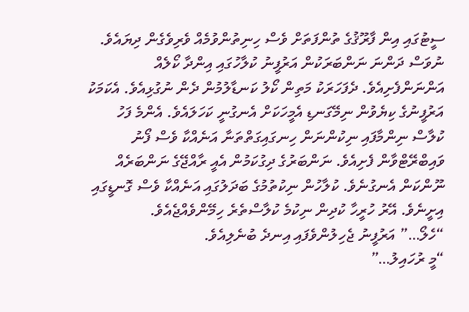ސީޓުގައި އިން ފާރޫޤުގެ ތުންފަތަށް ވެސް ހިނިތުންވުމެއް ވެރިވެގެން ދިޔައެވެ.
ނުވަސް ދަންނަ ނަންބަރަކުން އަރުފީނު ކުލާހުގައި އިންދާ ކޯލެއް އަންނަންފެށިއެވެ. ދެފަހަރަކު މަތިން ކޯލު ކަނޑާލުމުން ދެން ނުގުޅިއެވެ. އެކަމަކު އަރުފީނުގެ ކިޔެވުން ނިމޭގަނޑި އެމީހަކަށް އެނގުނީ ކަހަލައެވެ. އެންމެ ފަހު ކުލާސް ނިންމާފައި ނިކުންނަން ހިނގައިގަތްތަނާ އަނެއްކާ ވެސް ފޯނު ވައިބްރޭޓްވާން ފެށިއެވެ. ނަންބަރުގެ ދިގުކަމުން އެއީ ރާއްޖޭގެ ނަންބަރެއް ނޫންކަން އެނގުނެވެ. ކުލާހުން ނިކުތުމުގެ ބަދަލުގައި އަނެއްކާ ވެސް ގޮނޑީގައި އިށީނެވެ. އޭރު ހުރީހާ ކުދިން ނިކުމެ ކުލާސްތެރެ ހިމޭންވެއްޖެއެވެ.
“ހެލޯ…” އަރުފީނު ޖެހިލުންވެފައި އިނދެ ބުނެލިއެވެ.
“މީ ރުހައިލު…”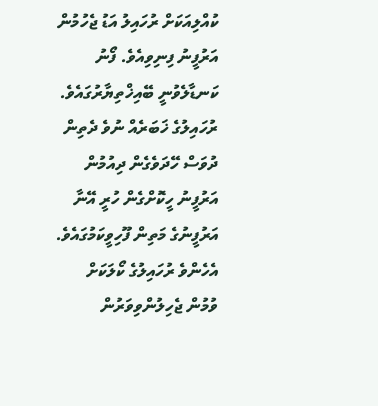ކުއްލިއަކަށް ރުހައިލު އަޑު ޖެހުމުން އަރުފީނު ފިނިވިއެވެ. ފޯނު ކަނޑާލެވުނީ ބޭއިޚްތިޔާރުގައެވެ. ރުހައިލުގެ ޚަބަރެއް ނުވެ ދެތިން ދުވަސް ހޭދަވެގެން ދިއުމުން އަރުފީނު ހީކޮށްގެން ހުރީ އޭނާ އަރުފީނުގެ މަތިން ފޫހިވީކަމުގައެވެ. އެހެންވެ ރުހައިލުގެ ކޯލަކަށް ވުމުން ޖެހިލުންވިވަރުން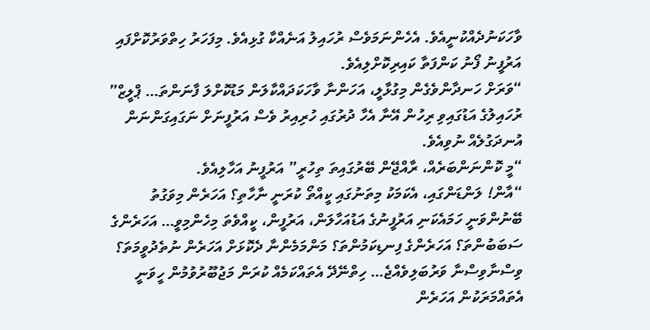ވާހަކަނުދެއްކުނީއެވެ. އެހެންނަމަވެސް ރުހައިލު އަނެއްކާ ގުޅިއެވެ. މިފަހަރު ހިތްވަރުކޮށްފައި އަރުފީނު ފޯނު ކަންފަތާ ކައިރިކޮށްލިއެވެ.
“ވަރަށް ހަނދާންވެގެން މިގުޅާލީ، އަހަންނާ ވާހަކަދައްކާލަން މަޑުކޮށްލަ ފާނަންތަ… ޕްލީޒް” ރުހައިލުގެ އަޑުގައިވި ރިހުން އޭނާ އެހާ ދުރުގައި ހުރިއިރު ވެސް އަރުފީނަށް ނަގައިގަންނަން އުނދަގުލެއް ނުވިއެވެ.
“މީ ކޮންނަންބަރެއް، ރާއްޖޭން ބޭރުގައިތަ ތިހުރީ” އަރުފީނު އަހާލިއެވެ.
“އާން! ލަންޑަންގައި، އެކަމަކު މިތަނުގައި ކީއްތޯ ކުރަނީ ނާހާތި؟ އަހަރެން މިވަގުތު ބޭނުންވަނީ ހަމައެކަނި އަރުފީނުގެ އަޑުއަހާލަން، އަރުފީން، ކީއްވެތަ މިހެންމިވީ… އަހަރެންގެ ސަބަބުންތަ؟ އަހަރެންގެ ފިނޑިކަމުންތަ؟ މަންމަމެންނާ ދެކޮޅަށް އަހަރެން ނުތެދުވީމަތަ؟ ވިސްނާވިސްނާ ވަރުބަލިވެއްޖެ… ހިތްނޭދޭ އެތައްކަމެއް ކުރަން މަޖުބޫރުވުމުން ހީވަނީ އެތައްމަރަކުން އަހަރެން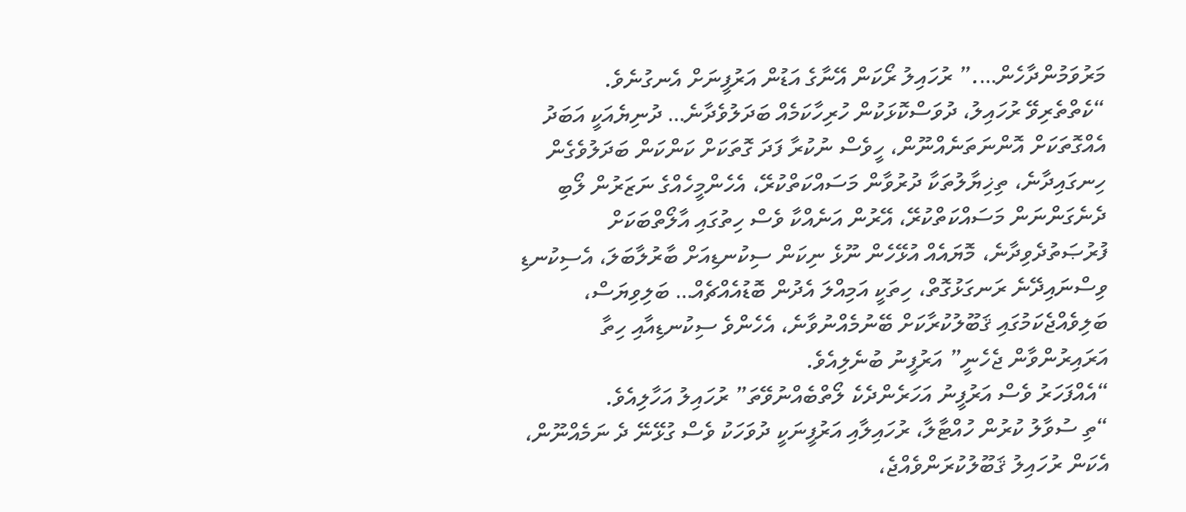މަރުވަމުންދާހެން….” ރުހައިލު ރޯކަން އޭނާގެ އަޑުން އަރުފީނަށް އެނގުނެވެ.
“ކެތްތެރިވޭ ރުހައިލު، ދުވަސްކޮޅަކުން ހުރިހާކަމެއް ބަދަލުވެދާނެ… ދުނިޔެއަކީ އަބަދު އެއްގޮތަކަށް އޮންނަތަނެއްނޫން، ހީވެސް ނުކުރާ ފަދަ ގޮތަކަށް ކަންކަން ބަދަލުވެގެން ހިނގައިދާނެ، ތިޚިޔާލުތަކާ ދުރުވާން މަސައްކަތްކުރޭ، އެހެންމީހެއްގެ ނަޒަރުން ލޯބި ދެނެގަންނަން މަސައްކަތްކުރޭ، އޭރުން އަނެއްކާ ވެސް ހިތުގައި އާލޯތްބަކަށް ފުރުޞަތުދެވިދާނެ، މޮޔައެއް އުޅޭހެން ނޫޅެ ނިކަން ސިކުނޑިއަށް ބާރުލާބަލަ، އެސިކުނޑި ވިސްނައިދޭނެ ރަނގަޅުގޮތް، ހިތަކީ އަމިއްލަ އެދުން ބޮޑުއެއްޗެއް… ބަލިވިޔަސް، ބަލިވެއްޖެކަމުގައި ޤަބޫލުކުރާކަށް ބޭނުމެއްނުވާނެ، އެހެންވެ ސިކުނޑިއާއި ހިތާ އަރައިރުންވާން ޖެހެނީ” އަރުފީނު ބުނެލިއެވެ.
“އެއްފަހަރު ވެސް އަރުފީނު އަހަރެންދެކެ ލޯތްބެއްނުވޭތަ” ރުހައިލު އަހާލިއެވެ.
“ތި ސުވާލު ކުރުން ހުއްޓާލާ، ރުހައިލާއި އަރުފީނަކީ ދުވަހަކު ވެސް ގުޅޭނޭ ދެ ނަމެއްނޫން، އެކަން ރުހައިލު ޤަބޫލުކުރަންވެއްޖެ،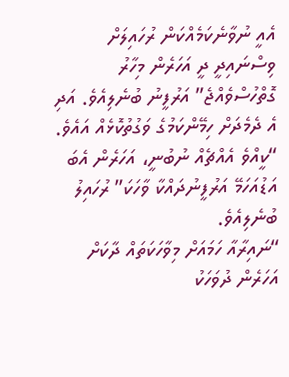އެއީ ނުވާނެކަމެއްކަން ރުހައިލަށް ވިސްނައިދީ ދީ އަހަރެން މިހާރު ގޮތްހުސްވެއްޖެ” އަރުފީނު ބުނެލިއެވެ. އަދި އެ ދެމެދަށް ހިމޭންކަމުގެ ވަގުތުކޮޅެއް އައެވެ.
“ކީއްވެ އެއްޗެއް ނުބުނީ، އަހަރެން އެބަ އަޑުއަހަމޭ އަރުފީނުދައްކާ ވާހަކަ” ރުހައިލު ބުނެލިއެވެ.
“ނައިރާއާ ހަމައަށް މިވާހަކަތައް ދާކަށް އަހަރެން ދުވަހަކު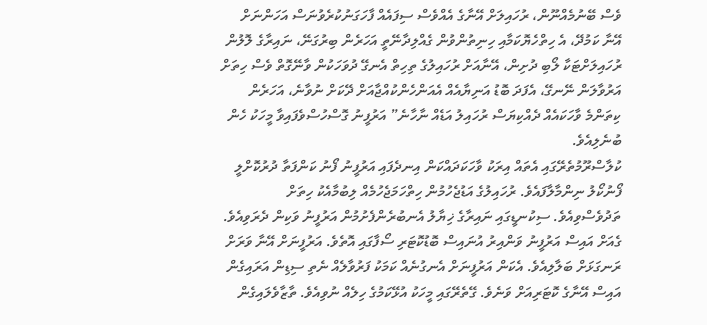ވެސް ބޭނުމެއްނޫން، ރުހައިލަށް އޭނާގެ އެއްވެސް ސިފައެއް ފާހަގަނުކުރެވުނަސް އަހަންނަށް އޭނާ ކަމުދޭ، އެ ހިތްހެޔޮކަމާއި ހިނިތުންވުން ގެއްލިދާނޭތީ އަހަރެން ބިރުގަނޭ، ނައިރާގެ ލޮލުން ރުހައިލަށްޓަކާ ލޯބި ދުށިން، އޭނާއަށް ރުހައިލުގެ ތިހިތް އެނގޭ ދުވަހަކުން ވާނޭގޮތް ވެސް ހިތަށް އަރުވާލަން ނޭނގޭ، އެފަދަ ބޮޑު އަނިޔާއެއް އެއަންހެންކުއްޖާއަށް ދޭކަށް ނުވާނެ، އަހަރެން ކިތަންމެ ވާހަކައެއް ދެއްކިޔަސް ރުހައިލު އަޑެއް ނާހާނެ” އަރުފީނު ގޮސްހުސްވެފައިވާ މީހަކު ހެން ބުނެލިއެވެ.
ކުލާސްރޫމުތެރޭގައި އެތައް އިރަކު ވާހަކަދައްކަން އިނދެފައި އަރުފީނު ފޯނު ކަންފަތާ ދުރުކޮށްލީ ފޯނުކޯލު ނިންމާލާފައެވެ. ރުހައިލުގެ އަޑުޖެހުމުން ހިތްހަމަޖެހުމެއް ލިބުމާއެކު ހިތަށް ތަދުވެސްވިއެވެ. ސިކުނޑީގައި ނައިރާގެ ޚިޔާލު އެނބުރެންފެށުމުން އަރުފީނު ވަކިން ދެރަވިއެވެ.
ގެއަށް އައިސް އަރުފީނު ވަންއިރު އުނައިސް ބޮޑުކޮޓަރި ސޯފާގައި އޮތެވެ. އަރުފީނަށް އޭނާ ވަރަށް ރަނގަޅަށް ބަލާލިއެވެ. އެކަން އަރުފީނަށް އެނގުނެއް ކަމަކު ފަރުވާލެއް ނެތި ސިޑިން އަރައިގެން އައިސް އޭނާގެ ކޮޓަރިއަށް ވަނެވެ. ގޭތެރޭގައި މީހަކު އުޅޭކަމުގެ ހިލެއް ނުވިއެވެ. ތާޒާވެލައިގެން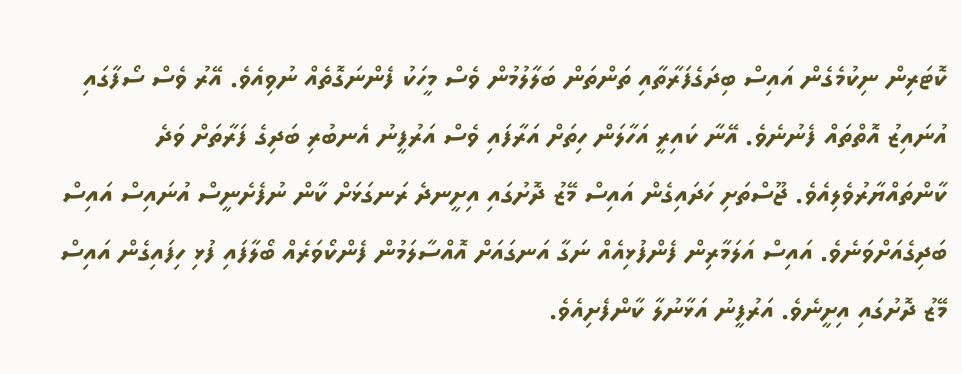ކޮޓަރިން ނިކުމެގެން އައިސް ބިދަގެފަރާތާއި ތަންތަން ބަލާލުމުން ވެސް މީހަކު ފެންނަގޮތެއް ނުވިއެވެ. އޭރު ވެސް ސޯފާގައި އުނައިޒު އޮތްތައް ފެނުނެވެ. އޭނާ ކައިރީ އަހާލަން ހިތަށް އަރާފައި ވެސް އަރުފީނު އެނބުރި ބަދިގެ ފަރާތަށް ވަދެ ކާންތައްޔާރުވެލިއެވެ. ޖޫސްތަށި ހަދައިގެން އައިސް މޭޒު ދޮށުގައި އިށީނދެ ރަނގަޅަށް ކާން ނުފެށެނީސް އުނައިސް އައިސް ބަދިގެއަށްވަނެވެ. އައިސް އަލަމާރިން ފެންފުޅިއެއް ނަގާ އަނގައަށް އޮއްސާލަމުން ފެންކޯވަރެއް ބޯލާފައި ފުޅި ހިފައިގެން އައިސް މޭޒު ދޮށުގައި އިށީނެވެ. އަރުފީނު އަޅާނުލާ ކާންފެށިއެވެ.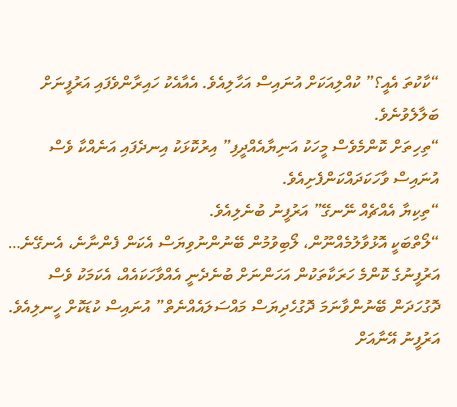“ކާކުތަ އެއީ؟” ކުއްލިއަކަށް އުނައިސް އަހާލިއެވެ. އެއާއެކު ހައިރާންވެފައި އަރުފީނަށް ބަލާލެވުނެވެ.
“ތިހިތަށް ކޮންމެވެސް މީހަކު އަނިޔާއެއްދީފި” އިރުކޮޅަކު އިނދެފައި އަނެއްކާ ވެސް އުނައިސް ވާހަކަދައްކަންފެށިއެވެ.
“ތިކިޔާ އެއްޗެއް ނޭނގޭ” އަރުފީނު ބުނެލިއެވެ.
“ލޯތްބަކީ އޮޅުވާލުމެއްނޫން، ލޯބިވުމުން ބޭނުންނުވިޔަސް އެކަން ފެންނާނެ، އެނގޭނެ… އަރުފީނުގެ ކޮންމެ ހަރަކާތަކުން އަހަންނަށް ބުނެދެނީ އެއްވާހަކައެއް، އެކަމަކު ވެސް ދޮގުހަދަން ބޭނުންވާނަމަ ދޮގުހެދިޔަސް މައްސަލައެއްނެތް” އުނައިސް ކުޑަކޮށް ހީނލިއެވެ. އަރުފީނު އޭނާއަށް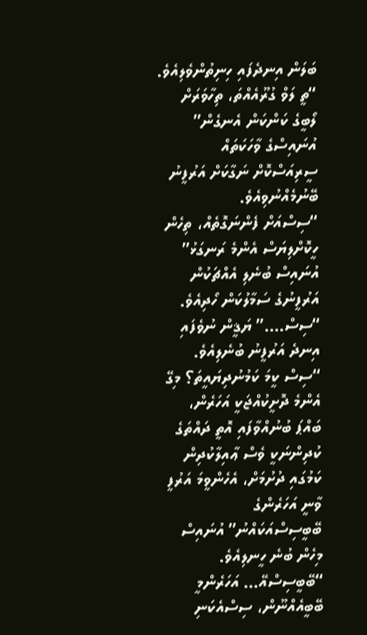ބަލަން އިނދެފައި ހިނިތުންވެލިއެވެ.
“ތީ ލަވް ގުރޫއެއްތަ، ތިހާވަރަށް ލޯބީގެ ކަންކަން އެނގެން” އުނައިސްގެ ވާހަކަތައް ސީރިއަސްކޮށް ނަގާކަށް އަރުފީނު ބޭނުމެއްނުވިއެވެ.
“ސިސްއަށް ފެންނަގޮތެއް، ތިހެން ހީކޮށްލިޔަސް އެންމެ ރަނގަޅު” އުނައިސް ބުނެލި އެއްޗަކުން އަރުފީނުގެ ސަމާލުކަން ހޯދިއެވެ.
“ސިސް….” ޔަޤީން ނުވެފައި އިނދެ އަރުފީނު ބުނެލިއެވެ.
“ސިސް ކީމަ ކަމުނުދިޔައީތަ؟ މިގޭ އެންމެ ދޮށީކުއްޖަކީ އަހަރެން، ބައްޕަ ބުނުއްވާފައި އޮތީ ދައްތަގެ ކުދިންނަކީ ވެސް ޢާއިލާކުދިން ކަމުގައި ދުށުމަށް، އެހެންވީމަ އަރުފީ ވާނީ އަހަރެންގެ ބޭބީސިސްއަކައްނު” އުނައިސް މިހެން ބުނެ ހީނލިއެވެ.
“ބޭބީސިސްއޭ… އަހަރެންމީ ބޭބީއެއްނޫން، ސިސްއެކަނި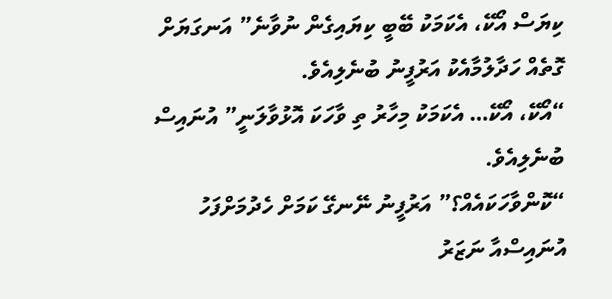ކިޔަސް އޯކޭ، އެކަމަކު ބޭބީ ކިޔައިގެން ނުވާނެ” އަނގަޔަށް ގޮތެއް ހަދާލުމާއެކު އަރުފީނު ބުނެލިއެވެ.
“އޯކޭ، އޯކޭ… އެކަމަކު މިހާރު ތި ވާހަކަ އޮޅުވާލަނީ” އުނައިސް ބުނެލިއެވެ.
“ކޮންވާހަކައެއް؟” އަރުފީނު ނޭނގޭ ކަމަށް ހެދުމަށްފަހު އުނައިސްއާ ނަޒަރު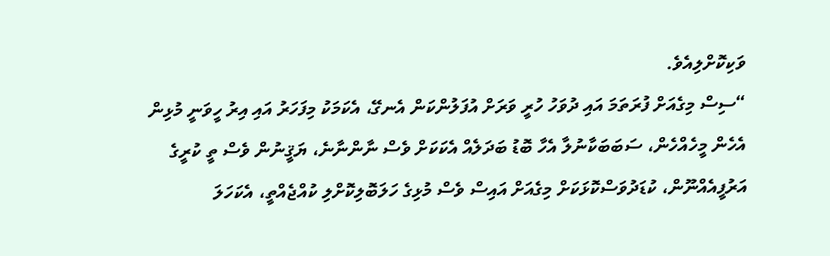ވަކިކޮށްލިއެވެ.
“ސިސް މިގެއަށް ފުރަތަމަ އައި ދުވަހު ހުރީ ވަރަށް އުފަލުންކަން އެނގޭ، އެކަމަކު މިފަހަރު އައި އިރު ހީވަނީ މުޅިން އެހެން މީހެއްހެން، ސަބަބަކާނުލާ އެހާ ބޮޑު ބަދަލެއް އެކަކަށް ވެސް ނާންނާނެ، ޔަޤީނުން ވެސް ތީ ކުރީގެ އަރުފީއެއްނޫން، ކުޑަދުވަސްކޮޅަކަށް މިގެއަށް އައިސް ވެސް މުޅިގެ ހަލަބޮލިކޮށްލި ކުއްޖެއްތީ، އެކަހަލަ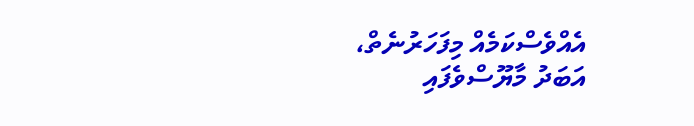އެއްވެސްކަމެއް މިފަހަރުނެތް، އަބަދު މާޔޫސްވެފައި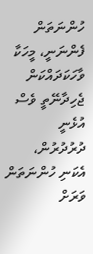ހުންނަތަން ފެންނަނީ، މީހަކާ ވާހަކަދައްކަން ޖެހިދާނޭތީ ވެސް އުޅެނީ ދުރުދުރުން، އެކަނި ހުންނަތަން ވަރަށް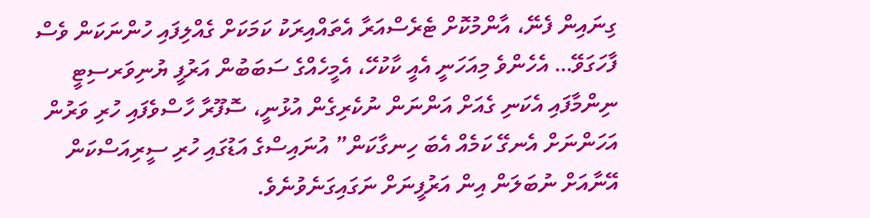ގިނައިން ފެނޭ، އާންމުކޮށް ޓެރެސްއަރާ އެތައްއިރަކު ކަމަކަށް ގެއްލިފައި ހުންނަކަން ވެސް ފާހަގަވޭ… އެހެންވެ މިއަހަނީ އެއީ ކާކުހޭ، އެމީހެއްގެ ސަބަބުން އަރުފީ ޔުނިވަރސިޓީ ނިންމާފައި އެކަނި ގެއަށް އަންނަން ނުކެރިގެން އުޅުނީ، ސޮފޫރާ ހާސްވެފައި ހުރި ވަރުން އަހަންނަށް އެނގޭ ކަމެއް އެބަ ހިނގާކަން” އުނައިސްގެ އަޑުގައި ހުރި ސީރިއަސްކަން އޭނާއަށް ނުބަލަން އިން އަރުފީނަށް ނަގައިގަނެވުނެވެ.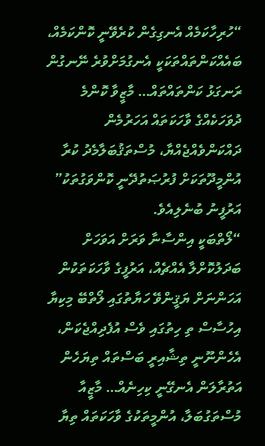“ހުރިހާކަމެއް އެނގިގެން ކުރެވޭނީ ކޮންކަމެއް، ބައެއްކަންތައްތަކަކީ އެނގުމަށްވުރެ ނޭނގުން ރަނގަޅު ކަންތައްތައް… މާޒީވާ ކޮންމެ ދުވަހަކެއްގެ ވާހަކަތައް އަހަރުމެން ދައްކަންވެއްޖެއްޔާ، މުސްތަޤުބަލާމެދު ކުރާ އުންމީދޫތަކަށް ފުރުޞަތުދޭނީ ކޮންވަގުތަކު” އަރުފީނު ބުނެލިއެވެ.
“ލޯތްބަކީ އިންސާނާ ވަރަށް އަވަހަށް ބަދަލުކޮށްލާ އެއްޗެއް، އަރުފީގެ ވާހަކަތަކުން އަހަންނަށް ޔަޤީންވޭ ހަޔާތުގައި ލޯތްބޭ މިކިޔާ އިހުސާސް ތި ހިތުގައި ވެސް އުފެދިއްޖެކަން، އެހެންނޫނީ ތިޝާއިރީ ބަސްތައް ތިޔަހެން އަތުރާލަން އެނގޭނީ ކިހިނެއް… މާޒީއާ މުސްތަގުބަލާ، އުންމީތަކުގެ ވާހަކަތައް ތިޔާ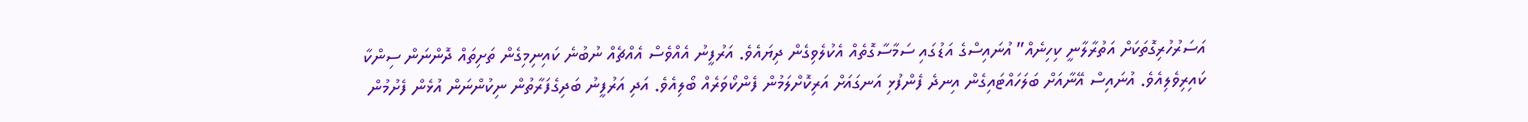އަސަރުހުރިގޮތަކަށް އަތުރާލާނީ ކިހިނެއް” އުނައިސްގެ އަޑުގައި ސަމާސާގޮތެއް އެކުލެވިގެން ދިޔައެވެ. އަރުފީނު އެއްވެސް އެއްޗެއް ނުބުނެ ކައިނިމިގެން ތަށިތައް ދޮންނަން ސިންކާ ކައިރިވެލިއެވެ. އުނައިސް އޭނާއަށް ބަލަހައްޓައިގެން އިނދެ ފެންފުޅި އަނގައަށް އަރިކޮށްލަމުން ފެންކޯވަރެއް ބޯލިއެވެ. އަދި އަރުފީނު ބަދިގެފަރާތުން ނިކުންނަން އުޅެން ފެށުމުން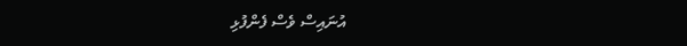އުނައިސް ވެސް ފެންފުޅި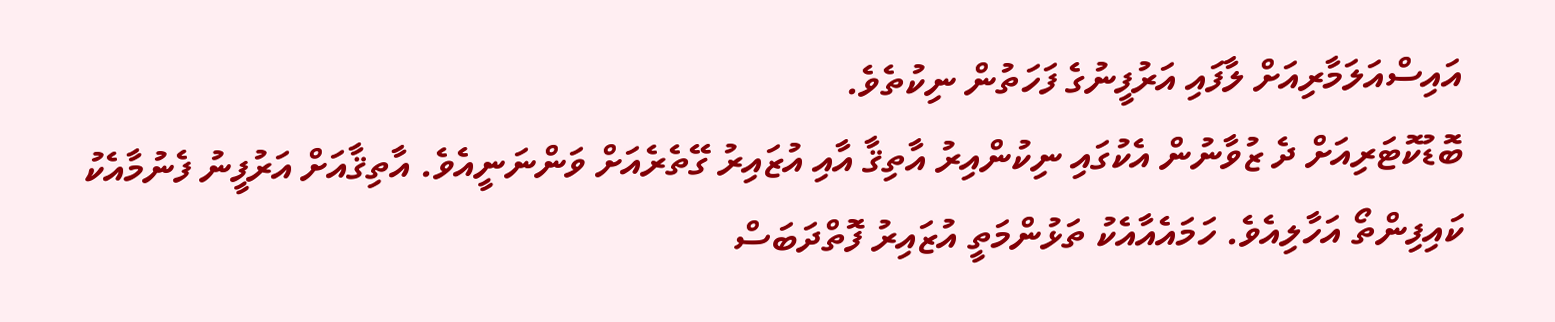އައިސްއަލަމާރިއަށް ލާފައި އަރުފީނުގެ ފަހަތުން ނިކުތެވެ.
ބޮޑުކޮޓަރިއަށް ދެ ޒުވާނުން އެކުގައި ނިކުންއިރު އާތިޤާ އާއި އުޒައިރު ގޭތެރެއަށް ވަންނަނީއެވެ. އާތިޤާއަށް އަރުފީނު ފެނުމާއެކު ކައިފިންތޯ އަހާލިއެވެ. ހަމައެއާއެކު ތަޅުންމަތީ އުޒައިރު ފޮތްދަބަސް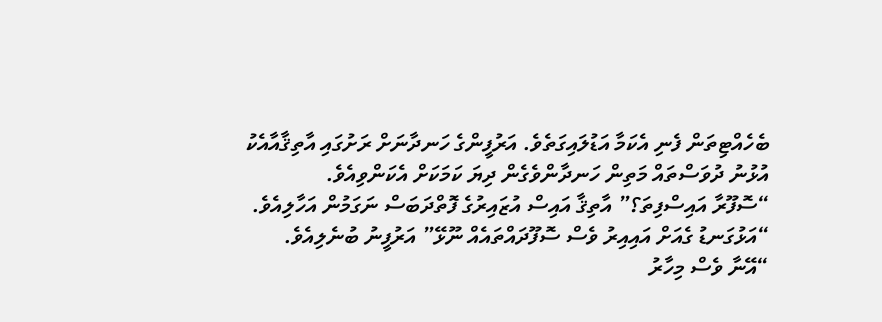ބެހެއްޓިތަން ފެނި އެކަމާ އަޑުލައިގަތެވެ. އަރުފީންގެ ހަނދާނަށް ރަށުގައި އާތިޤާއާއެކު އުޅުނު ދުވަސްތައް މަތިން ހަނދާންވެގެން ދިޔަ ކަމަކަށް އެކަންވިއެވެ.
“ސޮފޫރާ އައިސްފިތަ؟” އާތިޤާ އައިސް އުޒައިރުގެ ފޮތްދަބަސް ނަގަމުން އަހާލިއެވެ.
“އަޅުގަނޑު ގެއަށް އައިއިރު ވެސް ސޮފޫދައްތައެއް ނޫޅޭ” އަރުފީނު ބުނެލިއެވެ.
“އޭނާ ވެސް މިހާރު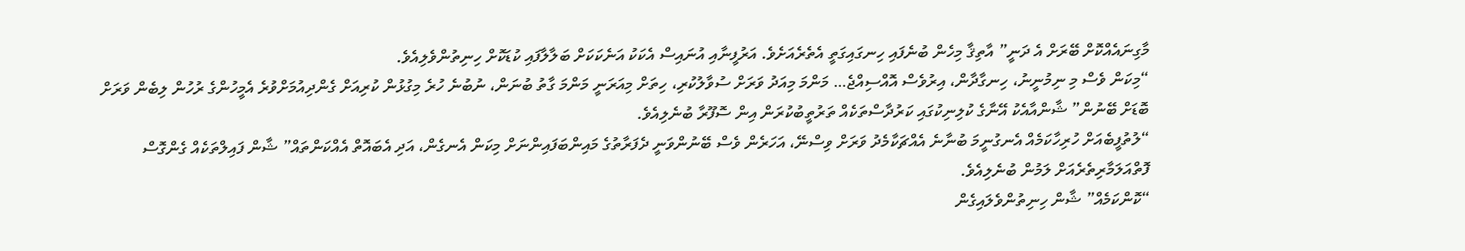މާގިނައެއްކޮށް ބޭރަށް އެ ދަނީ” އާތިޤާ މިހެން ބުނެފައި ހިނގައިގަތީ އެތެރެއަށެވެ. އަރުފީނާއި އުނައިސް އެކަކު އަނެކަކަށް ބަލާލާފައި ކުޑަކޮށް ހިނިތުންވެލިއެވެ.
“މިކަން ވެސް މި ނިމުނީނު، ހިނގާދާން، އިރުވެސް އޮއްސިއްޖެ… މަންމަ މިއަދު ވަރަށް ސުވާލުކުރި، ހިތަށް މިއަރަނީ މަންމަ ގާތު ބުނަން، ނުބުނެ ހުރެ މިގުޅުން ކުރިއަށް ގެންދިއުމަށްވުރެ އެމީހުންގެ ރުހުން ލިބެން ވަރަށް ބޮޑަށް ބޭނުން” ޝާންއާއެކު އޭނާގެ ކުލިނިކުގައި ކަރުދާސްތަކެއް ތަރުތީބުކުރަން އިން ސޮފޫރާ ބުނެލިއެވެ.
“ލުތުފީބެއަށް ހުރިހާކަމެއް އެނގުނީމަ ބުނާނެ އެއްޗަކާމެދު ވަރަށް ވިސްނޭ، އަހަރެން ވެސް ބޭނުންވަނީ ދެފަރާތުގެ މައިންބަފައިންނަށް މިކަން އެނގެން، އަދި އެބައޮތް އެއްކަންތައް” ޝާން ފައިލްތަކެއް ގެންގޮސް ފޮތްއަލަމާރިތެރެއަށް ލަމުން ބުނެލިއެވެ.
“ކޮންކަމެއް” ޝާން ހިނިތުންވެލައިގެން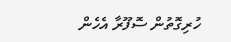ހުރިގޮތުން ސޮފޫރާ އެހެން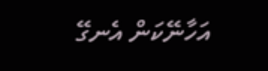އަހާނޭކަން އެނގޭ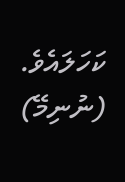ކަހަލައެވެ.
(ނުނިމޭ)